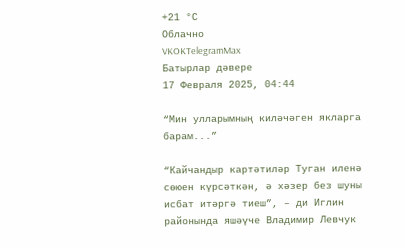+21 °С
Облачно
VKOKTelegramMax
Батырлар дәвере
17 Февраля 2025, 04:44

“Мин улларымның киләчәген якларга барам...”

“Кайчандыр картәтиләр Туган иленә сөюен күрсәткән, ә хәзер без шуны исбат итәргә тиеш”, – ди Иглин районында яшәүче Владимир Левчук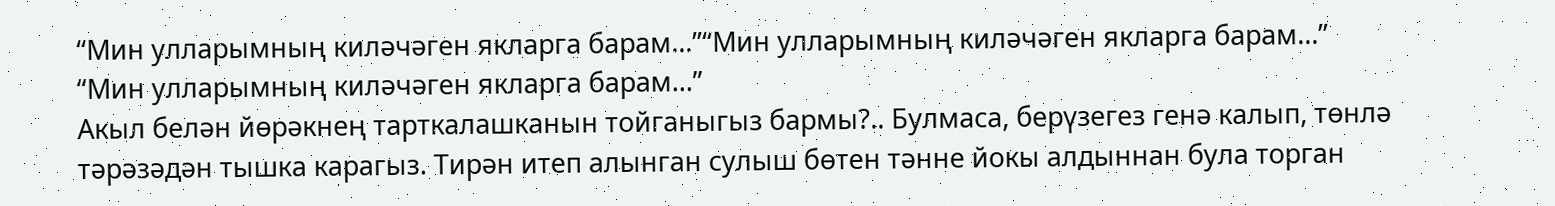“Мин улларымның киләчәген якларга барам...”“Мин улларымның киләчәген якларга барам...”
“Мин улларымның киләчәген якларга барам...”
Акыл белән йөрәкнең тарткалашканын тойганыгыз бармы?.. Булмаса, берүзегез генә калып, төнлә тәрәзәдән тышка карагыз. Тирән итеп алынган сулыш бөтен тәнне йокы алдыннан була торган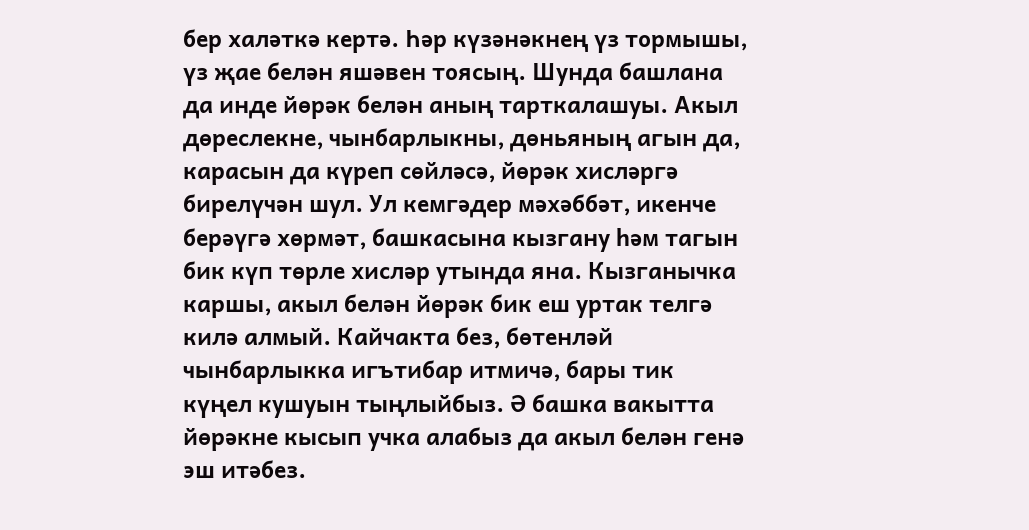бер халәткә кертә. Һәр күзәнәкнең үз тормышы, үз җае белән яшәвен тоясың. Шунда башлана да инде йөрәк белән аның тарткалашуы. Акыл дөреслекне, чынбарлыкны, дөньяның агын да, карасын да күреп сөйләсә, йөрәк хисләргә бирелүчән шул. Ул кемгәдер мәхәббәт, икенче берәүгә хөрмәт, башкасына кызгану һәм тагын бик күп төрле хисләр утында яна. Кызганычка каршы, акыл белән йөрәк бик еш уртак телгә килә алмый. Кайчакта без, бөтенләй чынбарлыкка игътибар итмичә, бары тик күңел кушуын тыңлыйбыз. Ә башка вакытта йөрәкне кысып учка алабыз да акыл белән генә эш итәбез.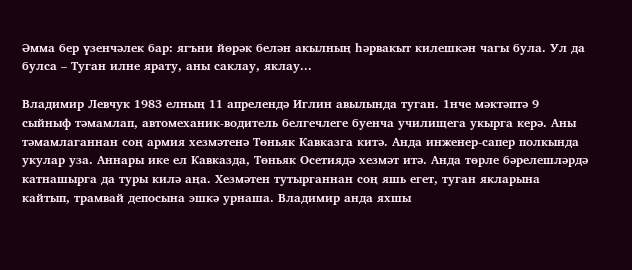Әмма бер үзенчәлек бар: ягъни йөрәк белән акылның һәрвакыт килешкән чагы була. Ул да булса – Туган илне ярату, аны саклау, яклау...

Владимир Левчук 1983 елның 11 апрелендә Иглин авылында туган. 1нче мәктәптә 9 сыйныф тәмамлап, автомеханик-водитель белгечлеге буенча училищега укырга керә. Аны тәмамлаганнан соң армия хезмәтенә Төньяк Кавказга китә. Анда инженер-сапер полкында укулар уза. Аннары ике ел Кавказда, Төньяк Осетиядә хезмәт итә. Анда төрле бәрелешләрдә катнашырга да туры килә аңа. Хезмәтен тутырганнан соң яшь егет, туган якларына кайтып, трамвай депосына эшкә урнаша. Владимир анда яхшы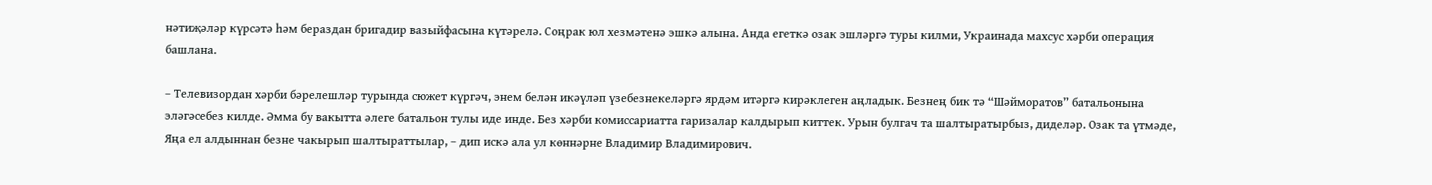нәтиҗәләр күрсәтә һәм бераздан бригадир вазыйфасына күтәрелә. Соңрак юл хезмәтенә эшкә алына. Анда егеткә озак эшләргә туры килми, Украинада махсус хәрби операция башлана.

– Телевизордан хәрби бәрелешләр турында сюжет күргәч, энем белән икәүләп үзебезнекеләргә ярдәм итәргә кирәклеген аңладык. Безнең бик тә “Шәйморатов” батальонына эләгәсебез килде. Әмма бу вакытта әлеге батальон тулы иде инде. Без хәрби комиссариатта гаризалар калдырып киттек. Урын булгач та шалтыратырбыз, диделәр. Озак та үтмәде, Яңа ел алдыннан безне чакырып шалтыраттылар, – дип искә ала ул көннәрне Владимир Владимирович.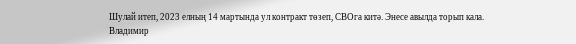Шулай итеп, 2023 елның 14 мартында ул контракт төзеп, СВОга китә. Энесе авылда торып кала.
Владимир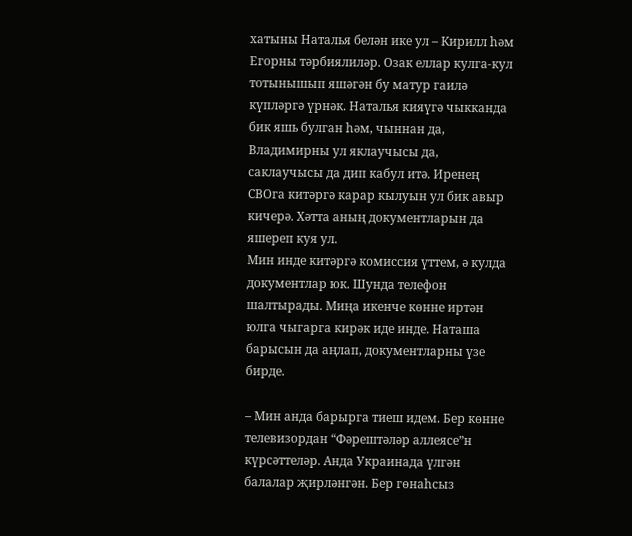хатыны Наталья белән ике ул – Кирилл һәм Егорны тәрбиялиләр. Озак еллар кулга-кул тотынышып яшәгән бу матур гаилә күпләргә үрнәк. Наталья кияүгә чыкканда бик яшь булган һәм, чыннан да, Владимирны ул яклаучысы да, саклаучысы да дип кабул итә. Иренең СВОга китәргә карар кылуын ул бик авыр кичерә. Хәтта аның документларын да яшереп куя ул.
Мин инде китәргә комиссия үттем, ә кулда документлар юк. Шунда телефон шалтырады. Миңа икенче көнне иртән юлга чыгарга кирәк иде инде. Наташа барысын да аңлап, документларны үзе бирде.

– Мин анда барырга тиеш идем. Бер көнне телевизордан “Фәрештәләр аллеясе”н күрсәттеләр. Анда Украинада үлгән балалар җирләнгән. Бер гөнаһсыз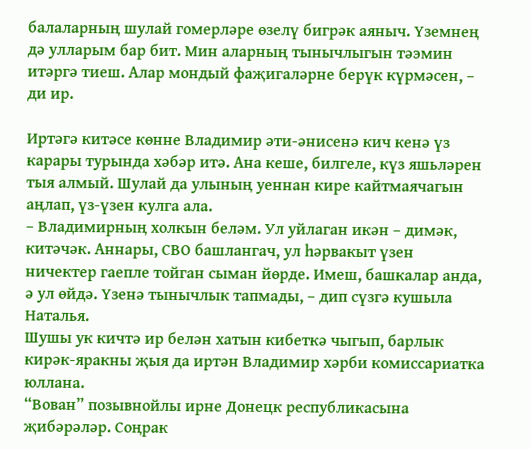балаларның шулай гомерләре өзелү бигрәк аяныч. Үземнең дә улларым бар бит. Мин аларның тынычлыгын тәэмин итәргә тиеш. Алар мондый фаҗигаләрне берүк күрмәсен, – ди ир.

Иртәгә китәсе көнне Владимир әти-әнисенә кич кенә үз карары турында хәбәр итә. Ана кеше, билгеле, күз яшьләрен тыя алмый. Шулай да улының уеннан кире кайтмаячагын аңлап, үз-үзен кулга ала.
– Владимирның холкын беләм. Ул уйлаган икән – димәк, китәчәк. Аннары, СВО башлангач, ул һәрвакыт үзен ничектер гаепле тойган сыман йөрде. Имеш, башкалар анда, ә ул өйдә. Үзенә тынычлык тапмады, – дип сүзгә кушыла Наталья.
Шушы ук кичтә ир белән хатын кибеткә чыгып, барлык кирәк-яракны җыя да иртән Владимир хәрби комиссариатка юллана.
“Вован” позывнойлы ирне Донецк республикасына җибәрәләр. Соңрак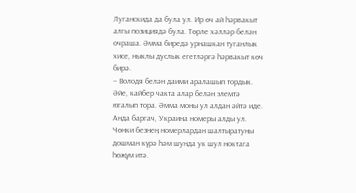Луганскида да була ул. Ир өч ай һәрвакыт алгы позициядә була. Төрле хәлләр белән очраша. Әмма биредә урнашкан туганлык хисе, ныклы дуслык егетләргә һәрвакыт көч бирә.
– Володя белән даими аралашып тордык. Әйе, кайбер чакта алар белән элемтә югалып тора. Әмма моны ул алдан әйтә иде. Анда баргач, Украина номеры алды ул. Чөнки безнең номерлардан шалтыратуны дошман күрә һәм шунда ук шул ноктага һөҗүм итә.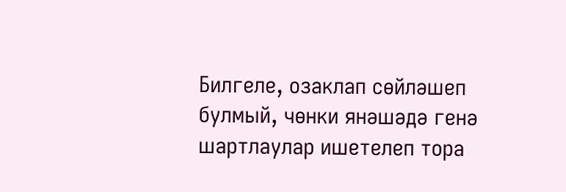Билгеле, озаклап сөйләшеп булмый, чөнки янәшәдә генә шартлаулар ишетелеп тора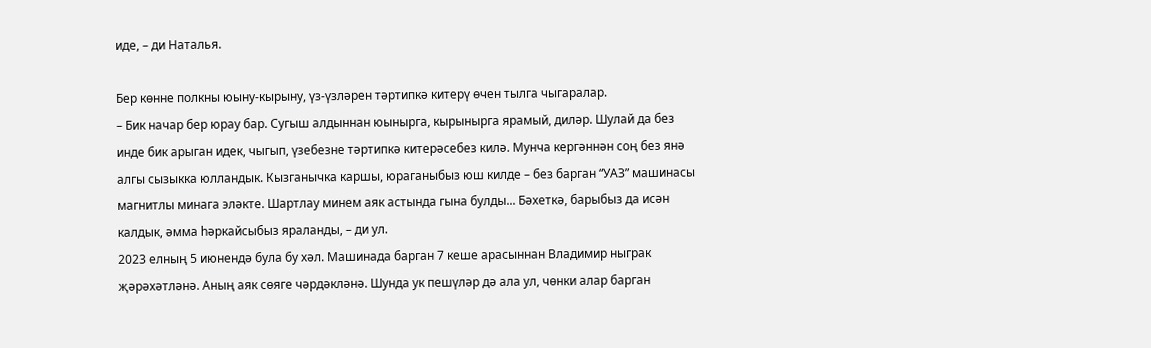иде, – ди Наталья.

Бер көнне полкны юыну-кырыну, үз-үзләрен тәртипкә китерү өчен тылга чыгаралар.
– Бик начар бер юрау бар. Сугыш алдыннан юынырга, кырынырга ярамый, диләр. Шулай да без инде бик арыган идек, чыгып, үзебезне тәртипкә китерәсебез килә. Мунча кергәннән соң без янә алгы сызыкка юлландык. Кызганычка каршы, юраганыбыз юш килде – без барган “УАЗ” машинасы магнитлы минага эләкте. Шартлау минем аяк астында гына булды... Бәхеткә, барыбыз да исән калдык, әмма һәркайсыбыз яраланды, – ди ул.
2023 елның 5 июнендә була бу хәл. Машинада барган 7 кеше арасыннан Владимир ныграк җәрәхәтләнә. Аның аяк сөяге чәрдәкләнә. Шунда ук пешүләр дә ала ул, чөнки алар барган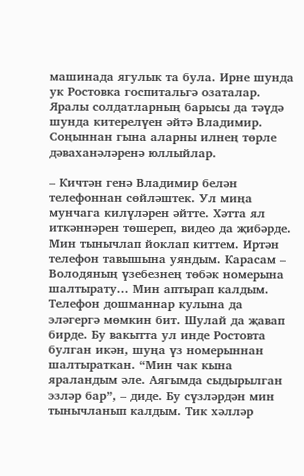машинада ягулык та була. Ирне шунда ук Ростовка госпитальгә озаталар. Яралы солдатларның барысы да тәүдә шунда китерелүен әйтә Владимир. Соңыннан гына аларны илнең төрле дәваханәләренә юллыйлар.

– Кичтән генә Владимир белән телефоннан сөйләштек. Ул миңа мунчага килүләрен әйтте. Хәтта ял иткәннәрен төшереп, видео да җибәрде. Мин тынычлап йоклап киттем. Иртән телефон тавышына уяндым. Карасам – Володяның үзебезнең төбәк номерына шалтырату... Мин аптырап калдым. Телефон дошманнар кулына да эләгергә мөмкин бит. Шулай да җавап бирде. Бу вакытта ул инде Ростовта булган икән, шуңа үз номерыннан шалтыраткан. “Мин чак кына яраландым әле. Аягымда сыдырылган эзләр бар”, – диде. Бу сүзләрдән мин тынычланып калдым. Тик хәлләр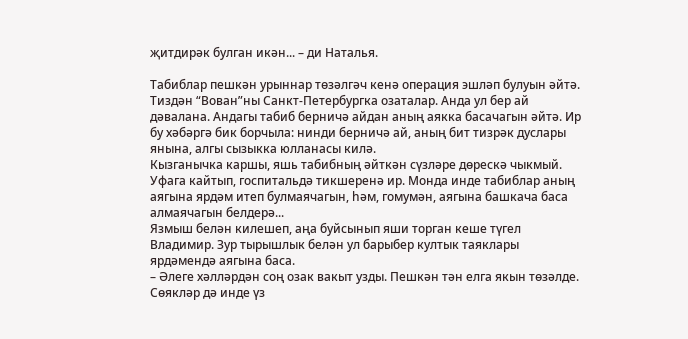җитдирәк булган икән... – ди Наталья.

Табиблар пешкән урыннар төзәлгәч кенә операция эшләп булуын әйтә. Тиздән “Вован”ны Санкт-Петербургка озаталар. Анда ул бер ай дәвалана. Андагы табиб берничә айдан аның аякка басачагын әйтә. Ир бу хәбәргә бик борчыла: нинди берничә ай, аның бит тизрәк дуслары янына, алгы сызыкка юлланасы килә.
Кызганычка каршы, яшь табибның әйткән сүзләре дөрескә чыкмый. Уфага кайтып, госпитальдә тикшеренә ир. Монда инде табиблар аның аягына ярдәм итеп булмаячагын, һәм, гомумән, аягына башкача баса алмаячагын белдерә...
Язмыш белән килешеп, аңа буйсынып яши торган кеше түгел Владимир. Зур тырышлык белән ул барыбер култык таяклары ярдәмендә аягына баса.
– Әлеге хәлләрдән соң озак вакыт узды. Пешкән тән елга якын төзәлде. Сөякләр дә инде үз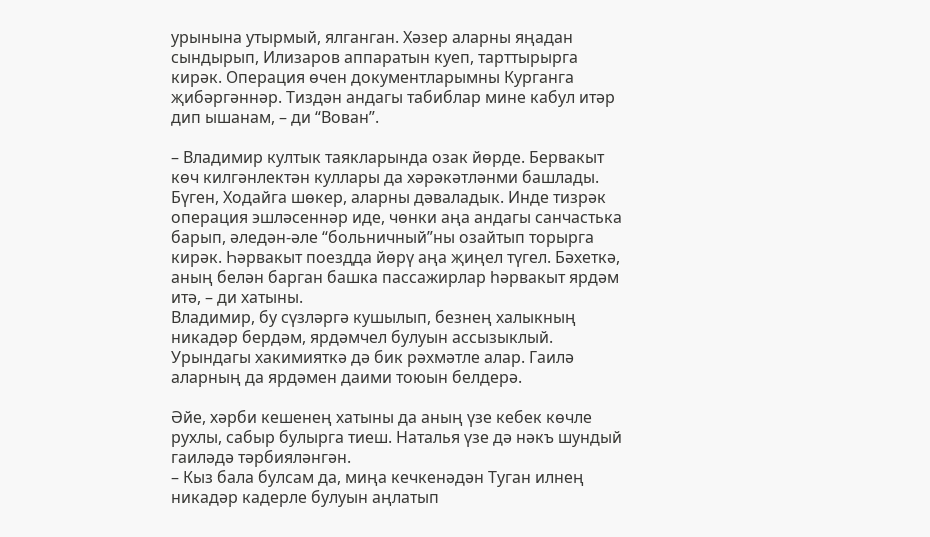урынына утырмый, ялганган. Хәзер аларны яңадан сындырып, Илизаров аппаратын куеп, тарттырырга кирәк. Операция өчен документларымны Курганга җибәргәннәр. Тиздән андагы табиблар мине кабул итәр дип ышанам, – ди “Вован”.

– Владимир култык таякларында озак йөрде. Бервакыт көч килгәнлектән куллары да хәрәкәтләнми башлады. Бүген, Ходайга шөкер, аларны дәваладык. Инде тизрәк операция эшләсеннәр иде, чөнки аңа андагы санчастька барып, әледән-әле “больничный”ны озайтып торырга кирәк. Һәрвакыт поездда йөрү аңа җиңел түгел. Бәхеткә, аның белән барган башка пассажирлар һәрвакыт ярдәм итә, – ди хатыны.
Владимир, бу сүзләргә кушылып, безнең халыкның никадәр бердәм, ярдәмчел булуын ассызыклый. Урындагы хакимияткә дә бик рәхмәтле алар. Гаилә аларның да ярдәмен даими тоюын белдерә.

Әйе, хәрби кешенең хатыны да аның үзе кебек көчле рухлы, сабыр булырга тиеш. Наталья үзе дә нәкъ шундый гаиләдә тәрбияләнгән.
– Кыз бала булсам да, миңа кечкенәдән Туган илнең никадәр кадерле булуын аңлатып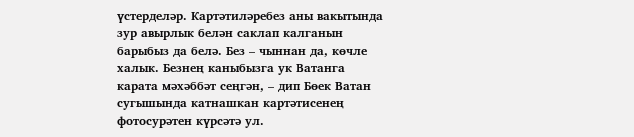үстерделәр. Картәтиләребез аны вакытында зур авырлык белән саклап калганын барыбыз да белә. Без – чыннан да, көчле халык. Безнең каныбызга ук Ватанга карата мәхәббәт сеңгән, – дип Бөек Ватан сугышында катнашкан картәтисенең фотосурәтен күрсәтә ул.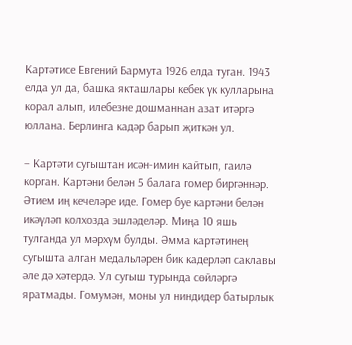Картәтисе Евгений Бармута 1926 елда туган. 1943 елда ул да, башка якташлары кебек үк кулларына корал алып, илебезне дошманнан азат итәргә юллана. Берлинга кадәр барып җиткән ул.

– Картәти сугыштан исән-имин кайтып, гаилә корган. Картәни белән 5 балага гомер биргәннәр. Әтием иң кечеләре иде. Гомер буе картәни белән икәүләп колхозда эшләделәр. Миңа 10 яшь тулганда ул мәрхүм булды. Әмма картәтинең сугышта алган медальләрен бик кадерләп саклавы әле дә хәтердә. Ул сугыш турында сөйләргә яратмады. Гомумән, моны ул ниндидер батырлык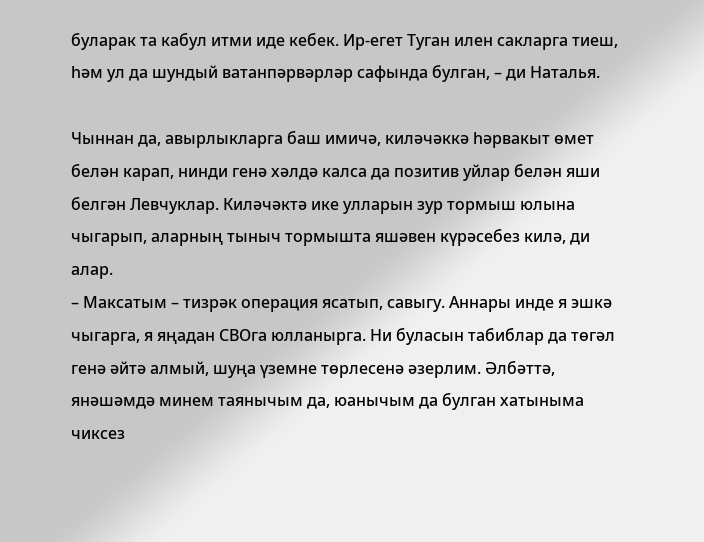буларак та кабул итми иде кебек. Ир-егет Туган илен сакларга тиеш, һәм ул да шундый ватанпәрвәрләр сафында булган, – ди Наталья.

Чыннан да, авырлыкларга баш имичә, киләчәккә һәрвакыт өмет белән карап, нинди генә хәлдә калса да позитив уйлар белән яши белгән Левчуклар. Киләчәктә ике улларын зур тормыш юлына чыгарып, аларның тыныч тормышта яшәвен күрәсебез килә, ди алар.
– Максатым – тизрәк операция ясатып, савыгу. Аннары инде я эшкә чыгарга, я яңадан СВОга юлланырга. Ни буласын табиблар да төгәл генә әйтә алмый, шуңа үземне төрлесенә әзерлим. Әлбәттә, янәшәмдә минем таянычым да, юанычым да булган хатыныма чиксез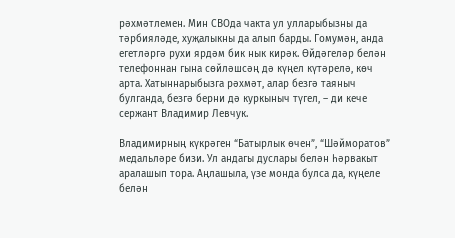рәхмәтлемен. Мин СВОда чакта ул улларыбызны да тәрбияләде, хуҗалыкны да алып барды. Гомумән, анда егетләргә рухи ярдәм бик нык кирәк. Өйдәгеләр белән телефоннан гына сөйләшсәң дә күңел күтәрелә, көч арта. Хатыннарыбызга рәхмәт, алар безгә таяныч булганда, безгә берни дә куркыныч түгел, – ди кече сержант Владимир Левчук.

Владимирның күкрәген “Батырлык өчен”, “Шәйморатов” медальләре бизи. Ул андагы дуслары белән һәрвакыт аралашып тора. Аңлашыла, үзе монда булса да, күңеле белән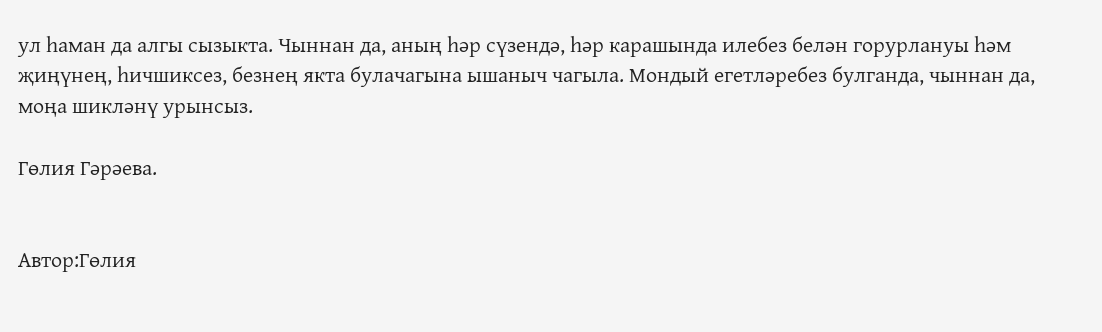ул һаман да алгы сызыкта. Чыннан да, аның һәр сүзендә, һәр карашында илебез белән горурлануы һәм җиңүнең, һичшиксез, безнең якта булачагына ышаныч чагыла. Мондый егетләребез булганда, чыннан да, моңа шикләнү урынсыз.

Гөлия Гәрәева.


Автор:Гөлия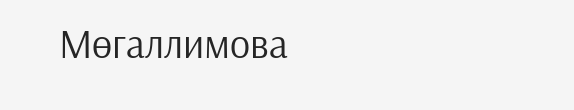Мөгаллимова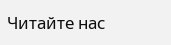Читайте нас